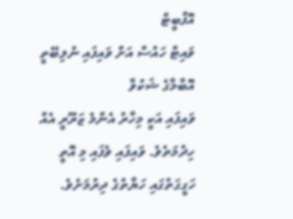އޮފްބީޓް
ވައިޓް ހައުސް އަށް ވައިފައި ނުލިބޭތީ އޮބާމާގެ ޝަކުވާ
ވައިފައި އަކީ މިހާރު އެންމެ ޒަރޫރީ އެއް ހިދުމަތެވެ. ވައިފައި ވެފައި މި އޮތީ ހަގީގަތުގައި ހަޔާތުގެ ދިރުމަށެވެ.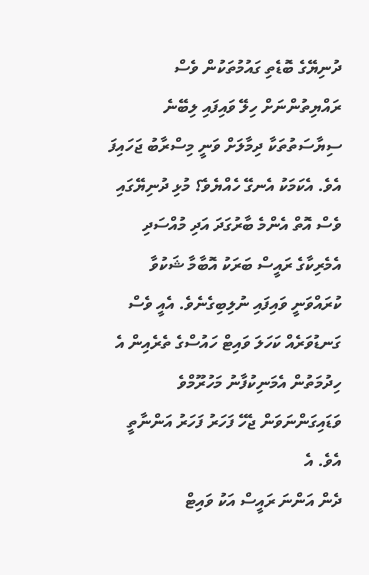ދުނިޔޭގެ ބޮޑެތި ގައުމުތަކުން ވެސް ރައްޔިތުންނަށް ހިލޭ ވައިފައި ލިބޭނެ ސިޔާސަތުތަކާ ދިމާލަށް ވަނީ މިސްރާބު ޖަހައިފަ އެވެ. އެކަމަކު އެނގޭ ހެއްޔެވެ؟ މުޅި ދުނިޔޭގައި ވެސް އޮތް އެންމެ ބާރުގަދަ އަދި މުއްސަދި އެމެރިކާގެ ރައީސް ބަރަކު އޮބާމާ ޝަކުވާ ކުރައްވަނީ ވައިފައި ނުލިބިގެނެވެ. އެއީ ވެސް ގަނޑުވަރެއް ކަހަލަ ވައިޓް ހައުސްގެ ތެރެއިން އެ ހިދުމަތުން އެމަނިކުފާނު މަހުރޫމްވެ ވަޑައިގަންނަވަން ޖެހޭ ފަހަރު ފަހަރު އަންނާތީ އެވެ. އެ
ދެން އަންނަ ރައީސް އަކު ވައިޓް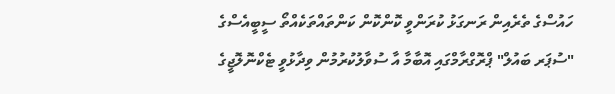ހައުސްގެ ތެރެއިން ރަނގަޅު ކުރަންވީ ކޮންކޮން ކަންތައްތަކެއްތޯ ސީބީއެސްގެ "ސުޕަރ ބައުލް" ޕްރޮގްރާމްގައި އޮބާމާ އާ ސުވާލުކުރުމުން ވިދާޅުވީ ޓެކްނޮލޮޖީގެ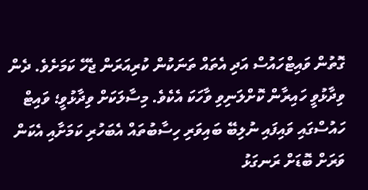ގޮތުން ވައިޓްހައުސް އަދި އެތައް ތަނަކުން ކުރިއަރަން ޖެހޭ ކަމަށެވެ. ދެން ވިދާޅުވީ ހައިރާން ކޮށްލަނިވި ވާހަކަ އެކެވެ. މިސާލަކަށް ވިދާޅުވީ؛ ވައިޓް ހައުސްގައި ވައިފައި ނުލިބޭ ބައިވަރި ހިސާބުތައް އެބަހުރި ކަމަށާއި އެކަން ވަރަށް ބޮޑަށް ރަނގަޅު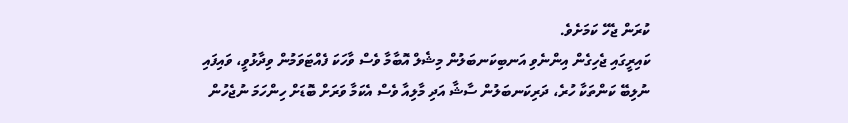ކުރަން ޖެހޭ ކަމަށެވެ.
ކައިރީގައި ޖެހިގެން އިންނެވި އަނބިކަނބަލުން މިޝެލް އޮބާމާ ވެސް ވާހަކަ ފެއްޓަވަމުން ވިދާޅުވީ، ވައިފައި ނުލިބޭ ކަންތަކާ ހުރެ، ދަރިކަނބަލުން ސާޝާ އަދި މާލިއާ ވެސް އެކަމާ ވަރަށް ބޮޑަށް ހިންހަމަ ނުޖެހުން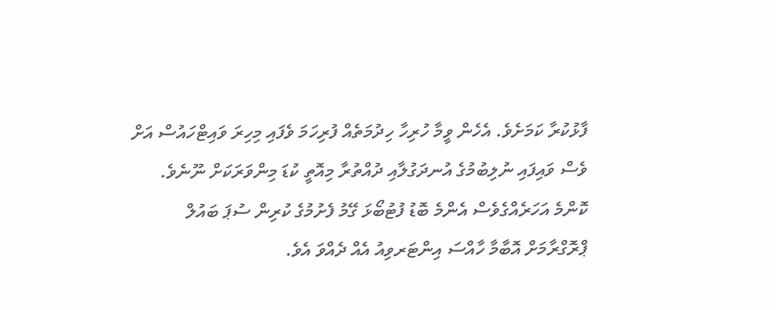ފާޅުކުރާ ކަމަށެވެ. އެހެން ވީމާ ހުރިހާ ހިދުމަތެއް ފުރިހަމަ ވެފައި މިހިރަ ވައިޓްހައުސް އަށް ވެސް ވައިފައި ނުލިބުމުގެ އުނދަގުލާއި ދުއްތުރާ މިއޮތީ ކުޑަ މިންވަރަކަށް ނޫނެވެ.
ކޮންމެ އަހަރެއްގެވެސް އެންމެ ބޮޑު ފުޓުބޯޅަ ގޭމު ފެށުމުގެ ކުރިން ސުޕަ ބައުލް ޕްރޮގްރާމަށް އޮބާމާ ހާއްސަ އިންޓަރވިއު އެއް ދެއްވަ އެވެ.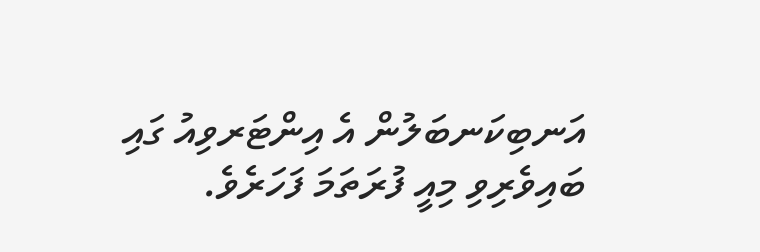އަނބިކަނބަލުން އެ އިންޓަރވިއު ގައި ބައިވެރިވި މިއީ ފުރަތަމަ ފަހަރެވެ.